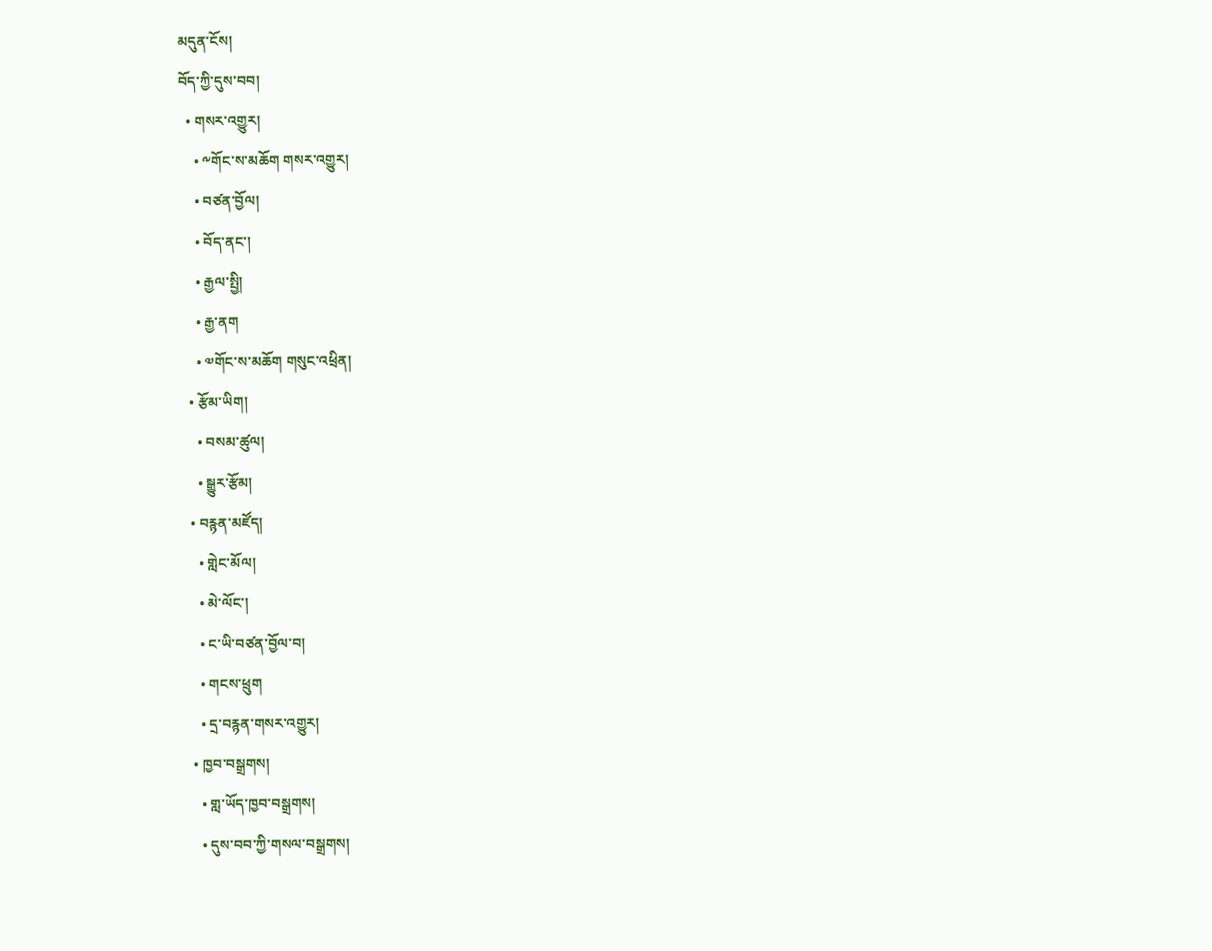མདུན་ངོས།
བོད་ཀྱི་དུས་བབ།
  • གསར་འགྱུར།
    • ༸གོང་ས་མཆོག གསར་འགྱུར།
    • བཙན་བྱོལ།
    • བོད་ནང་།
    • རྒྱལ་སྤྱི།
    • རྒྱ་ནག
    • ༧གོང་ས་མཆོག གསུང་འཕྲིན།
  • རྩོམ་ཡིག།
    • བསམ་ཚུལ།
    • སྒྱུར་རྩོམ།
  • བརྙན་མཛོད།
    • གླེང་མོལ།
    • མེ་ལོང་།
    • ང་ཡི་བཙན་བྱོལ་བ།
    • གངས་ཕྲུག
    • དྲ་བརྙན་གསར་འགྱུར།
  • ཁྱབ་བསྒྲགས།
    • གླ་ཡོད་ཁྱབ་བསྒྲགས།
    • དུས་བབ་ཀྱི་གསལ་བསྒྲགས།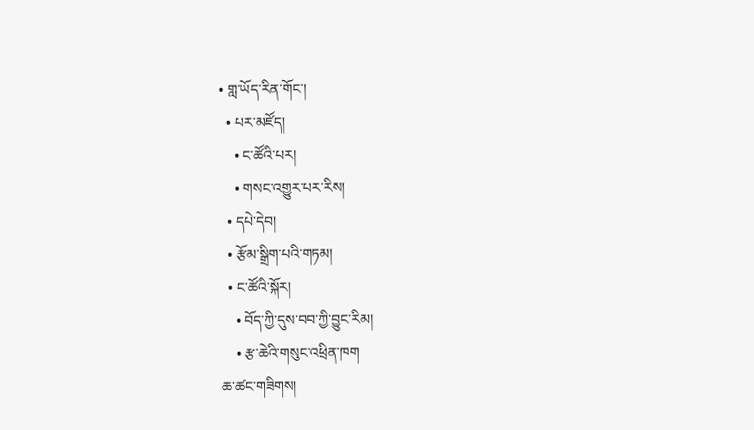• གླ་ཡོད་རིན་གོང་།
  • པར་མཛོད།
    • ང་ཚོའི་པར།
    • གསང་འགྱུར་པར་རིས།
  • དཔེ་དེབ།
  • རྩོམ་སྒྲིག་པའི་གཏམ།
  • ང་ཚོའི་སྐོར།
    • བོད་ཀྱི་དུས་བབ་ཀྱི་བྱུང་རིམ།
    • རྩ་ཆེའི་གསུང་འཕྲིན་ཁག
ཆ་ཚང་གཟིགས།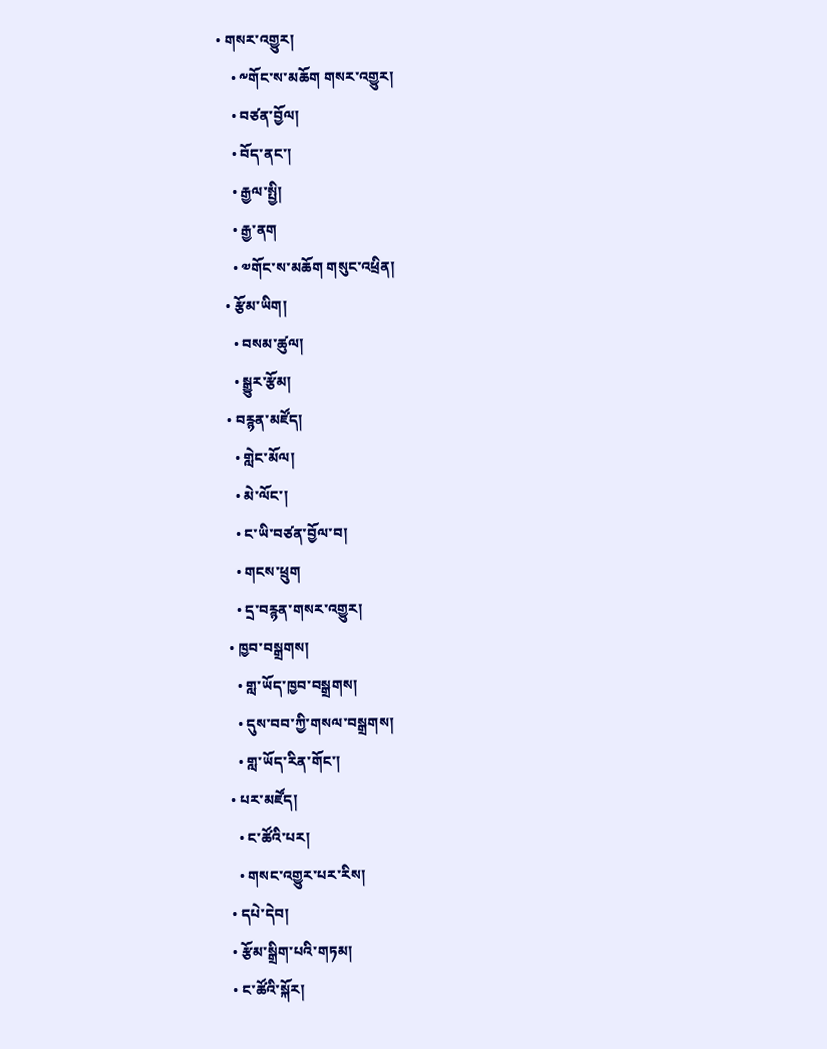• གསར་འགྱུར།
    • ༸གོང་ས་མཆོག གསར་འགྱུར།
    • བཙན་བྱོལ།
    • བོད་ནང་།
    • རྒྱལ་སྤྱི།
    • རྒྱ་ནག
    • ༧གོང་ས་མཆོག གསུང་འཕྲིན།
  • རྩོམ་ཡིག།
    • བསམ་ཚུལ།
    • སྒྱུར་རྩོམ།
  • བརྙན་མཛོད།
    • གླེང་མོལ།
    • མེ་ལོང་།
    • ང་ཡི་བཙན་བྱོལ་བ།
    • གངས་ཕྲུག
    • དྲ་བརྙན་གསར་འགྱུར།
  • ཁྱབ་བསྒྲགས།
    • གླ་ཡོད་ཁྱབ་བསྒྲགས།
    • དུས་བབ་ཀྱི་གསལ་བསྒྲགས།
    • གླ་ཡོད་རིན་གོང་།
  • པར་མཛོད།
    • ང་ཚོའི་པར།
    • གསང་འགྱུར་པར་རིས།
  • དཔེ་དེབ།
  • རྩོམ་སྒྲིག་པའི་གཏམ།
  • ང་ཚོའི་སྐོར།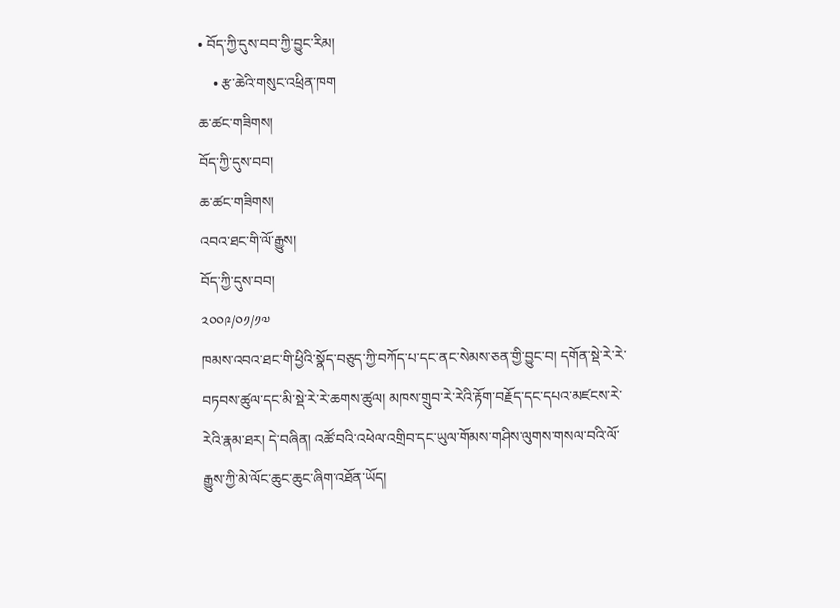• བོད་ཀྱི་དུས་བབ་ཀྱི་བྱུང་རིམ།
    • རྩ་ཆེའི་གསུང་འཕྲིན་ཁག
ཆ་ཚང་གཟིགས།
བོད་ཀྱི་དུས་བབ།
ཆ་ཚང་གཟིགས།
འབའ་ཐང་གི་ལོ་རྒྱུས།
བོད་ཀྱི་དུས་བབ།
༢༠༠༩/༠༡/༡༧
ཁམས་འབའ་ཐང་གི་ཕྱིའི་སྣོད་བཅུད་ཀྱི་བཀོད་པ་དང་ནང་སེམས་ཅན་གྱི་བྱུང་བ། དགོན་སྡེ་རེ་རེ་བཏབས་ཚུལ་དང་མི་སྡེ་རེ་རེ་ཆགས་ཚུལ། མཁས་གྲུབ་རེ་རེའི་རྟོག་བརྗོད་དང་དཔའ་མཛངས་རེ་རེའི་རྣམ་ཐར། དེ་བཞིན། འཚོ་བའི་འཕེལ་འགྲིབ་དང་ཡུལ་གོམས་གཤིས་ལུགས་གསལ་བའི་ལོ་རྒྱུས་ཀྱི་མེ་ལོང་ཆུང་ཆུང་ཞིག་འཐོན་ཡོད།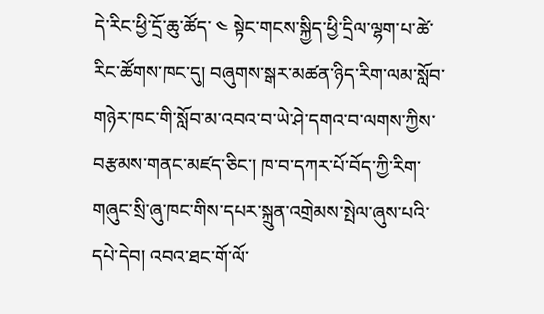དེ་རིང་ཕྱི་དྲོ་ཆུ་ཚོད་ ༤ སྟེང་གངས་སྐྱིད་ཕྱི་དྲིལ་ལྷག་པ་ཚེ་རིང་ཚོགས་ཁང་དུ། བཞུགས་སྒར་མཚན་ཉིད་རིག་ལམ་སློབ་གཉེར་ཁང་གི་སློབ་མ་འབའ་བ་ཡེ་ཤེ་དགའ་བ་ལགས་ཀྱིས་བརྩམས་གནང་མཛད་ཅིང་། ཁ་བ་དཀར་པོ་བོད་ཀྱི་རིག་གཞུང་སྲི་ཞུ་ཁང་གིས་དཔར་སྐྲུན་འགྲེམས་སྤེལ་ཞུས་པའི་དཔེ་དེབ། འབའ་ཐང་གོ་ལོ་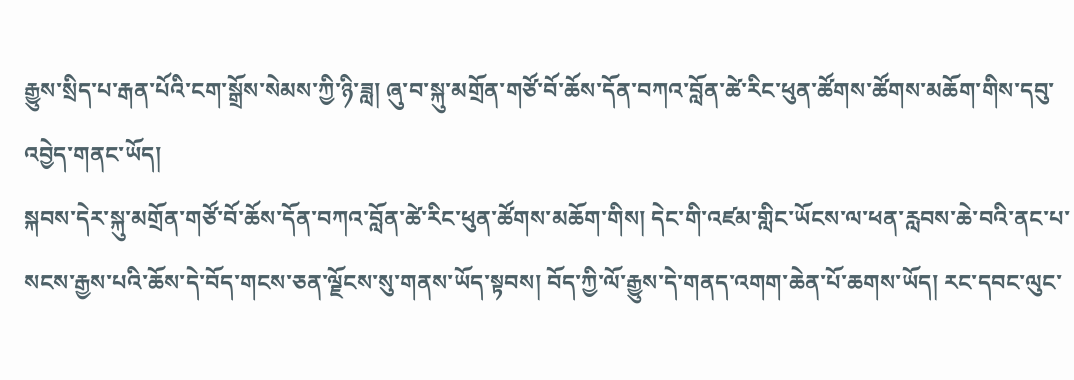རྒྱུས་སྲིད་པ་རྒན་པོའི་ངག་སྒྲོས་སེམས་ཀྱི་ཉི་ཟླ། ཞུ་བ་སྐུ་མགྲོན་གཙོ་བོ་ཆོས་དོན་བཀའ་བློན་ཚེ་རིང་ཕུན་ཚོགས་ཚོགས་མཆོག་གིས་དབུ་འབྱེད་གནང་ཡོད།
སྐབས་དེར་སྐུ་མགྲོན་གཙོ་བོ་ཆོས་དོན་བཀའ་བློན་ཚེ་རིང་ཕུན་ཚོགས་མཆོག་གིས། དེང་གི་འཛམ་གླིང་ཡོངས་ལ་ཕན་རླབས་ཆེ་བའི་ནང་པ་སངས་རྒྱས་པའི་ཆོས་དེ་བོད་གངས་ཅན་ལྗོངས་སུ་གནས་ཡོད་སྟབས། བོད་ཀྱི་ལོ་རྒྱུས་དེ་གནད་འགག་ཆེན་པོ་ཆགས་ཡོད། རང་དབང་ལུང་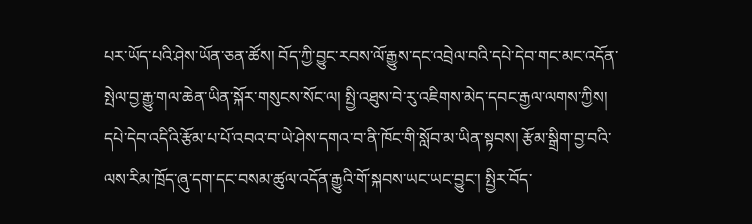པར་ཡོད་པའི་ཤེས་ཡོན་ཅན་ཚོས། བོད་ཀྱི་བྱུང་རབས་ལོ་རྒྱུས་དང་འབྲེལ་བའི་དཔེ་དེབ་གང་མང་འདོན་སྤེལ་བྱ་རྒྱུ་གལ་ཆེན་ཡིན་སྐོར་གསུངས་སོང་ལ། སྤྱི་འཐུས་བེ་རུ་འཇིགས་མེད་དབང་རྒྱལ་ལགས་ཀྱིས། དཔེ་དེབ་འདིའི་རྩོམ་པ་པོ་འབའ་བ་ཡེ་ཤེས་དགའ་བ་ནི་ཁོང་གི་སློབ་མ་ཡིན་སྟབས། རྩོམ་སྒྲིག་བྱ་བའི་ལས་རིམ་ཁྲོད་ཞུ་དག་དང་བསམ་ཚུལ་འདོན་རྒྱུའི་གོ་སྐབས་ཡང་ཡང་བྱུང་། སྤྱིར་བོད་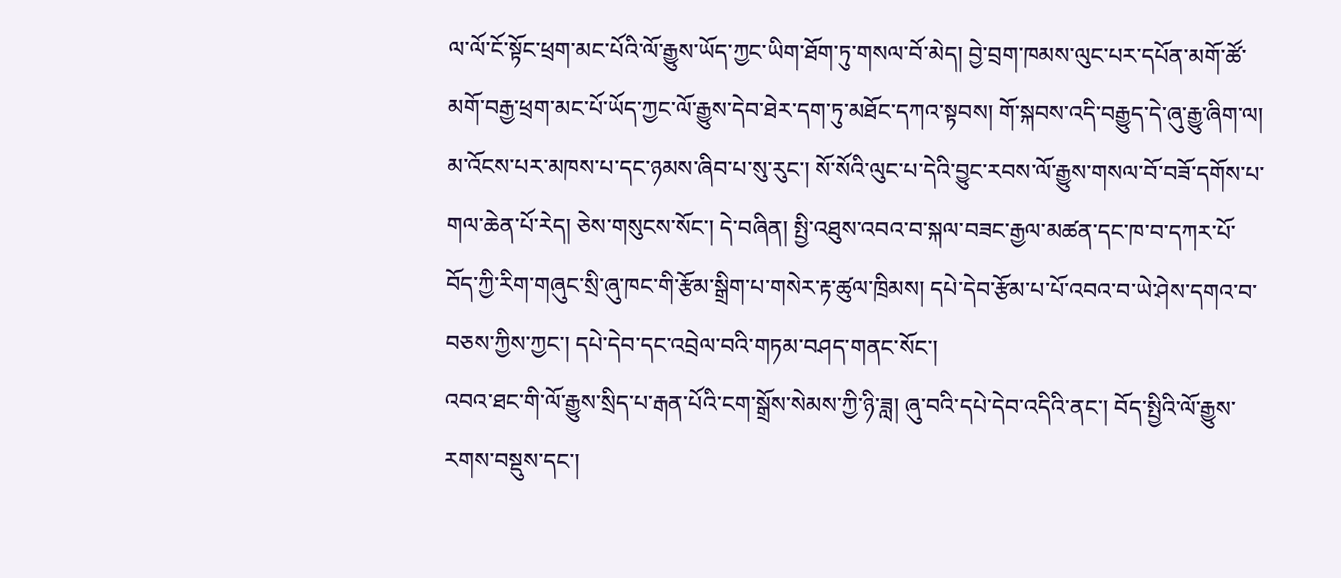ལ་ལོ་ངོ་སྟོང་ཕྲག་མང་པོའི་ལོ་རྒྱུས་ཡོད་ཀྱང་ཡིག་ཐོག་ཏུ་གསལ་བོ་མེད། བྱེ་བྲག་ཁམས་ལུང་པར་དཔོན་མགོ་ཚོ་མགོ་བརྒྱ་ཕྲག་མང་པོ་ཡོད་ཀྱང་ལོ་རྒྱུས་དེབ་ཐེར་དག་ཏུ་མཐོང་དཀའ་སྟབས། གོ་སྐབས་འདི་བརྒྱུད་དེ་ཞུ་རྒྱུ་ཞིག་ལ། མ་འོངས་པར་མཁས་པ་དང་ཉམས་ཞིབ་པ་སུ་རུང་། སོ་སོའི་ལུང་པ་དེའི་བྱུང་རབས་ལོ་རྒྱུས་གསལ་བོ་བཟོ་དགོས་པ་གལ་ཆེན་པོ་རེད། ཅེས་གསུངས་སོང་། དེ་བཞིན། སྤྱི་འཐུས་འབའ་བ་སྐལ་བཟང་རྒྱལ་མཚན་དང་ཁ་བ་དཀར་པོ་བོད་ཀྱི་རིག་གཞུང་སྲི་ཞུ་ཁང་གི་རྩོམ་སྒྲིག་པ་གསེར་རྟ་ཚུལ་ཁྲིམས། དཔེ་དེབ་རྩོམ་པ་པོ་འབའ་བ་ཡེ་ཤེས་དགའ་བ་བཅས་ཀྱིས་ཀྱང་། དཔེ་དེབ་དང་འབྲེལ་བའི་གཏམ་བཤད་གནང་སོང་།
འབའ་ཐང་གི་ལོ་རྒྱུས་སྲིད་པ་རྒན་པོའི་ངག་སྒྲོས་སེམས་ཀྱི་ཉི་ཟླ། ཞུ་བའི་དཔེ་དེབ་འདིའི་ནང་། བོད་སྤྱིའི་ལོ་རྒྱུས་རགས་བསྡུས་དང་།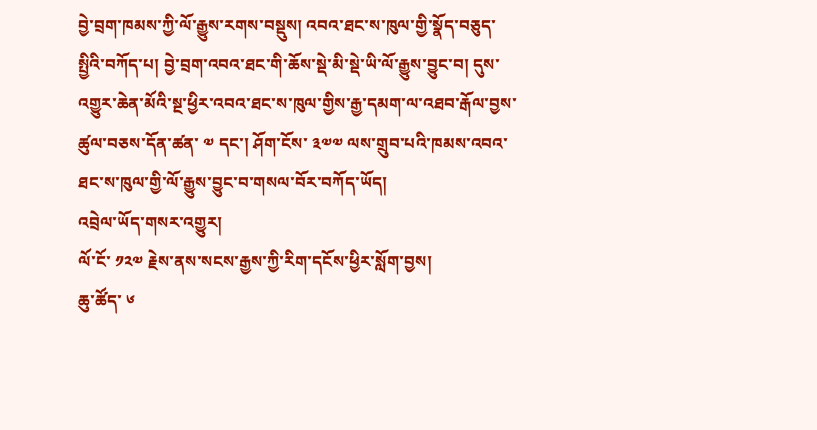བྱེ་བྲག་ཁམས་ཀྱི་ལོ་རྒྱུས་རགས་བསྡུས། འབའ་ཐང་ས་ཁུལ་གྱི་སྣོད་བཅུད་སྤྱིའི་བཀོད་པ། བྱེ་བྲག་འབའ་ཐང་གི་ཆོས་སྡེ་མི་སྡེ་ཡི་ལོ་རྒྱུས་བྱུང་བ། དུས་འགྱུར་ཆེན་མོའི་སྔ་ཕྱིར་འབའ་ཐང་ས་ཁུལ་གྱིས་རྒྱ་དམག་ལ་འཐབ་རྒོལ་བྱས་ཚུལ་བཅས་དོན་ཚན་ ༧ དང་། ཤོག་ངོས་ ༣༧༧ ལས་གྲུབ་པའི་ཁམས་འབའ་ཐང་ས་ཁུལ་གྱི་ལོ་རྒྱུས་བྱུང་བ་གསལ་བོར་བཀོད་ཡོད།
འབྲེལ་ཡོད་གསར་འགྱུར།
ལོ་ངོ་ ༡༢༧ རྗེས་ནས་སངས་རྒྱས་ཀྱི་རིག་དངོས་ཕྱིར་སློག་བྱས།
ཆུ་ཚོད་ ༦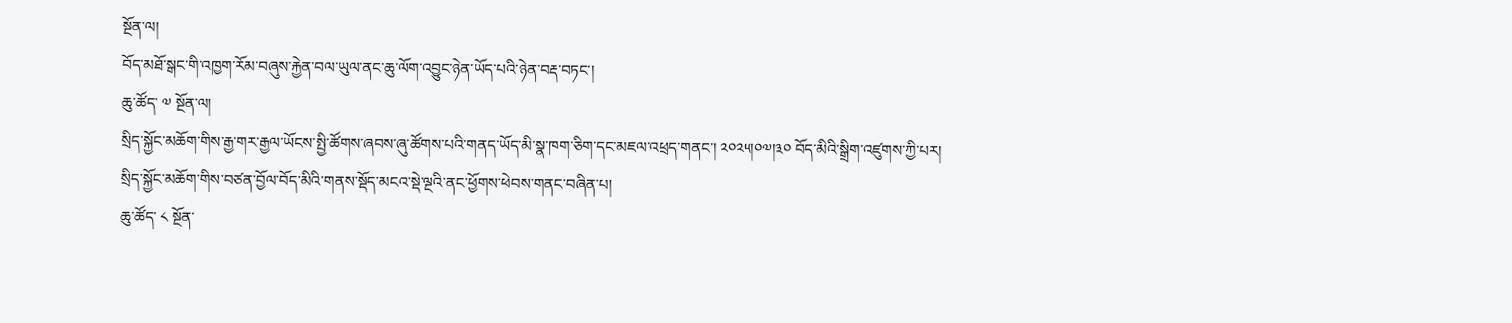སྔོན་ལ།
བོད་མཐོ་སྒང་གི་འཁྱག་རོམ་བཞུས་རྐྱེན་བལ་ཡུལ་ནང་ཆུ་ལོག་འབྱུང་ཉེན་ཡོད་པའི་ཉེན་བརྡ་བཏང་།
ཆུ་ཚོད་ ༧ སྔོན་ལ།
སྲིད་སྐྱོང་མཆོག་གིས་རྒྱ་གར་རྒྱལ་ཡོངས་སྤྱི་ཚོགས་ཞབས་ཞུ་ཚོགས་པའི་གནད་ཡོད་མི་སྣ་ཁག་ཅིག་དང་མཇལ་འཕྲད་གནང་། ༢༠༢༥།༠༧།༣༠ བོད་མིའི་སྒྲིག་འཛུགས་ཀྱི་པར།
སྲིད་སྐྱོང་མཆོག་གིས་བཙན་བྱོལ་བོད་མིའི་གནས་སྡོད་མངའ་སྡེ་ལྔའི་ནང་ཕྱོགས་ཕེབས་གནང་བཞིན་པ།
ཆུ་ཚོད་ ༨ སྔོན་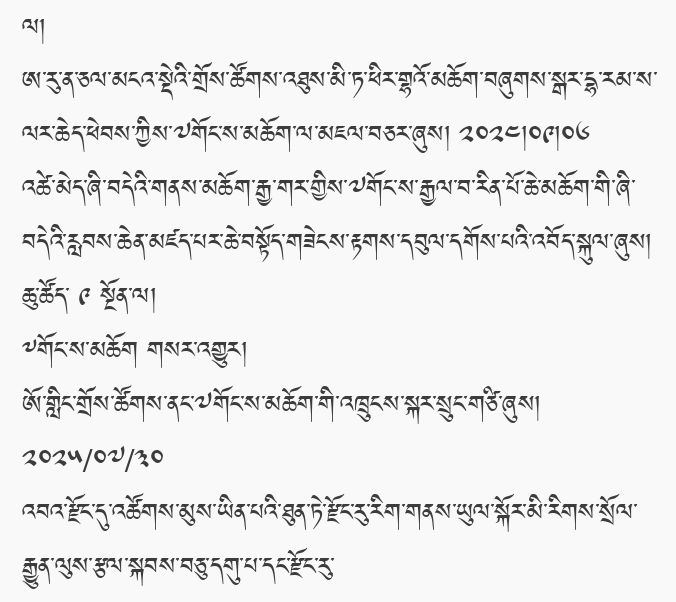ལ།
ཨ་རུ་ན་ཅལ་མངའ་སྡེའི་གྲོས་ཚོགས་འཐུས་མི་ཏ་ཕིར་གྷའོ་མཆོག་བཞུགས་སྒར་དྷ་རམ་ས་ལར་ཆེད་ཕེབས་ཀྱིས་༧གོང་ས་མཆོག་ལ་མཇལ་བཅར་ཞུས། ༢༠༢༤།༠༩།༠༦
འཚེ་མེད་ཞི་བདེའི་གནས་མཆོག་རྒྱ་གར་གྱིས་༧གོང་ས་རྒྱལ་བ་རིན་པོ་ཆེ་མཆོག་གི་ཞི་བདེའི་རླབས་ཆེན་མཛད་པར་ཆེ་བསྟོད་གཟེངས་རྟགས་དབུལ་དགོས་པའི་འབོད་སྐུལ་ཞུས།
ཆུ་ཚོད་ ༩ སྔོན་ལ།
༸གོང་ས་མཆོག གསར་འགྱུར།
ཨོ་གླིང་གྲོས་ཚོགས་ནང་༧གོང་ས་མཆོག་གི་འཁྲུངས་སྐར་སྲུང་གཙི་ཞུས།
༢༠༢༥/༠༧/༣༠
འབའ་རྫོང་དུ་འཚོགས་མུས་ཡིན་པའི་ཐུན་ཏེ་རྫོང་རུ་རིག་གནས་ཡུལ་སྐོར་མི་རིགས་སྲོལ་རྒྱུན་ལུས་རྩལ་སྐབས་བཅུ་དགུ་པ་དང་རྫོང་རུ་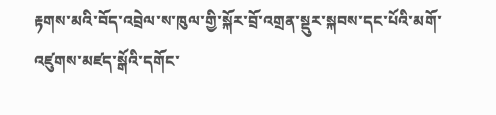རྟགས་མའི་བོད་འབྲེལ་ས་ཁུལ་གྱི་སྐོར་བྲོ་འགྲན་སྡུར་སྐབས་དང་པོའི་མགོ་འཛུགས་མཛད་སྒོའི་དགོང་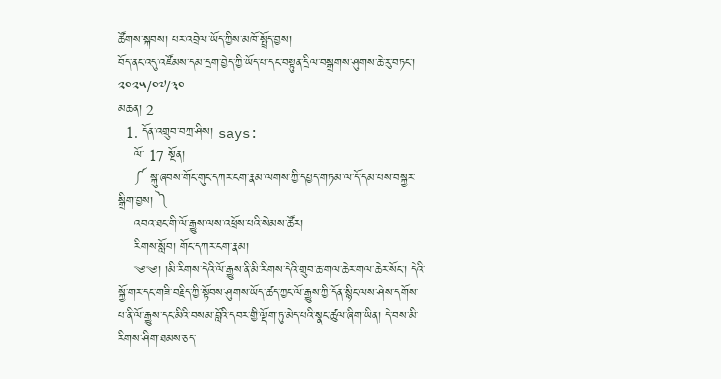ཚོགས་སྐབས། པར་འབྲེལ་ཡོད་ཀྱིས་མཁོ་སྤྲོད་བྱས།
བོད་ནང་འདུ་འཛོམས་དམ་དྲག་བྱེད་ཀྱི་ཡོད་པ་དང་བསྟུན་དྲིལ་བསྒྲགས་ཤུགས་ཆེ་རུ་བཏང་།
༢༠༢༥/༠༧/༣༠
མཆན། 2
  1. དོན་འགྲུབ་བཀྲ་ཤིས། says:
    ལོ་ 17 སྔོན།
    ༼ སྐུ་ཞབས་གོང་གུང་དཀར་ངག་རྣམ་ལགས་ཀྱི་དཔྱད་གཏམ་ལ་དོ་དམ་པས་བསྐྱར་སྒྲིག་བྱས། ༽
    འབའ་ཐང་གི་ལོ་རྒྱུས་ལས་འཕྲོས་པའི་སེམས་ཚོར།
    རིགས་སློབ། གོང་དཀར་ངག་རྣམ།
    ༄༄། །མི་རིགས་དེའི་ལོ་རྒྱུས་ནི་མི་རིགས་དེའི་གྲུབ་ཆ་གལ་ཆེར་གལ་ཆེར་སོང་། དེའི་སྐྱོ་གར་དང་གཟི་བརྗིད་ཀྱི་སྟོབས་ཤུགས་ཡོད་ཚད་ཀྱང་ལོ་རྒྱུས་ཀྱི་དོན་སྙིང་ལས་ཤེས་དགོས་པ་ནི་ལོ་རྒྱུས་དང་མིའི་བསམ་བློའི་དབར་གྱི་ལྡོག་ཏུ་མེད་པའི་སྣང་ཚུལ་ཞིག་ཡིན། དེ་བས་མི་རིགས་ཤིག་ཐམས་ཅད་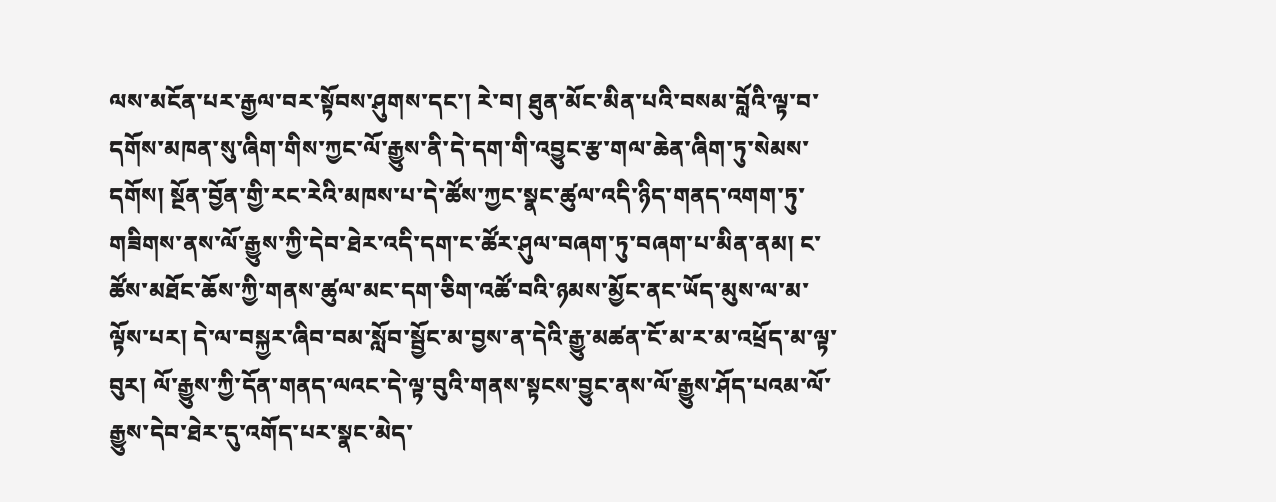ལས་མངོན་པར་རྒྱལ་བར་སྟོབས་ཤུགས་དང་། རེ་བ། ཐུན་མོང་མིན་པའི་བསམ་བློའི་ལྟ་བ་དགོས་མཁན་སུ་ཞིག་གིས་ཀྱང་ལོ་རྒྱུས་ནི་དེ་དག་གི་འབྱུང་རྩ་གལ་ཆེན་ཞིག་ཏུ་སེམས་དགོས། སྔོན་བྱོན་གྱི་རང་རེའི་མཁས་པ་དེ་ཚོས་ཀྱང་སྣང་ཚུལ་འདི་ཉིད་གནད་འགག་ཏུ་གཟིགས་ནས་ལོ་རྒྱུས་ཀྱི་དེབ་ཐེར་འདི་དག་ང་ཚོར་ཤུལ་བཞག་ཏུ་བཞག་པ་མིན་ནམ། ང་ཚོས་མཐོང་ཆོས་ཀྱི་གནས་ཚུལ་མང་དག་ཅིག་འཚོ་བའི་ཉམས་མྱོང་ནང་ཡོད་མུས་ལ་མ་ལྟོས་པར། དེ་ལ་བསྐྱར་ཞིབ་བམ་སློབ་སྦྱོང་མ་བྱས་ན་དེའི་རྒྱུ་མཚན་ངོ་མ་ར་མ་འཕྲོད་མ་ལྟ་བུར། ལོ་རྒྱུས་ཀྱི་དོན་གནད་ལའང་དེ་ལྟ་བུའི་གནས་སྟངས་བྱུང་ནས་ལོ་རྒྱུས་ཤོད་པའམ་ལོ་རྒྱུས་དེབ་ཐེར་དུ་འགོད་པར་སྣང་མེད་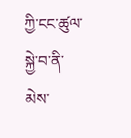ཀྱི་ངང་ཚུལ་སྐྱེ་བ་ནི་མེས་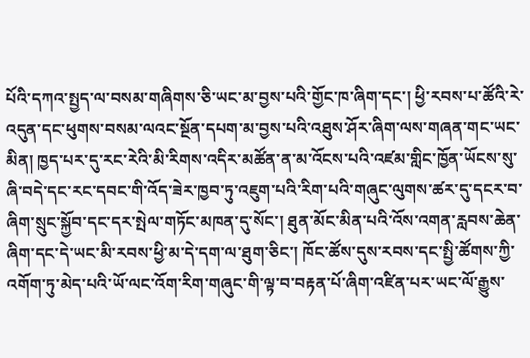པོའི་དཀའ་སྤྱད་ལ་བསམ་གཞིགས་ཅི་ཡང་མ་བྱས་པའི་གྱོང་ཁ་ཞིག་དང་། ཕྱི་རབས་པ་ཚོའི་རེ་འདུན་དང་ཕུགས་བསམ་ལའང་སྔོན་དཔག་མ་བྱས་པའི་འཐུས་ཤོར་ཞིག་ལས་གཞན་གང་ཡང་མིན། ཁྱད་པར་དུ་རང་རེའི་མི་རིགས་འདིར་མཚོན་ན་མ་འོངས་པའི་འཛམ་གླིང་ཁྱོན་ཡོངས་སུ་ཞི་བདེ་དང་རང་དབང་གི་འོད་ཟེར་ཁྱབ་ཏུ་འཇུག་པའི་རིག་པའི་གཞུང་ལུགས་ཚར་དུ་དངར་བ་ཞིག་སྲུང་སྐྱོབ་དང་དར་སྤེལ་གཏོང་མཁན་དུ་སོང་། ཐུན་མོང་མིན་པའི་འོས་འགན་རླབས་ཆེན་ཞིག་དང་དེ་ཡང་མི་རབས་ཕྱི་མ་དེ་དག་ལ་ཐུག་ཅིང་། ཁོང་ཚོས་དུས་རབས་དང་སྤྱི་ཚོགས་ཀྱི་འགོག་ཏུ་མེད་པའི་ཡོ་ལང་འོག་རིག་གཞུང་གི་ལྟ་བ་བརྟན་པོ་ཞིག་འཛིན་པར་ཡང་ལོ་རྒྱུས་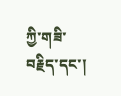ཀྱི་གཟི་བརྗིད་དང་།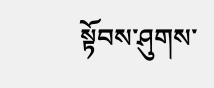སྟོབས་ཤུགས་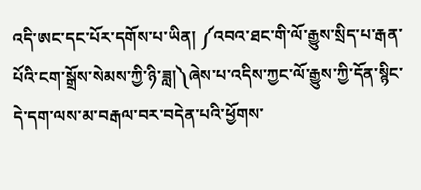འདི་ཨང་དང་པོར་དགོས་པ་ཡིན། ༼འབའ་ཐང་གི་ལོ་རྒྱུས་སྲིད་པ་རྒན་པོའི་ངག་སྒྲོས་སེམས་ཀྱི་ཉི་ཟླ།༽ཞེས་པ་འདིས་ཀྱང་ལོ་རྒྱུས་ཀྱི་དོན་སྙིང་དེ་དག་ལས་མ་བརྒལ་བར་བདེན་པའི་ཕྱོགས་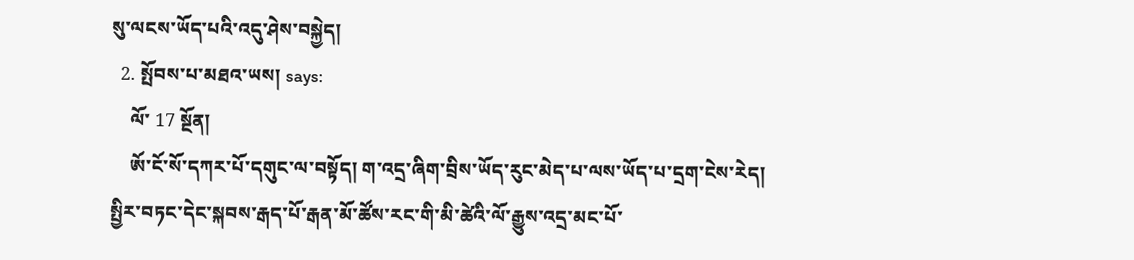སུ་ལངས་ཡོད་པའི་འདུ་ཤེས་བསྐྱེད།
  2. སྤོབས་པ་མཐའ་ཡས། says:
    ལོ་ 17 སྔོན།
    ཨོ་ངོ་སོ་དཀར་པོ་དགུང་ལ་བསྟོད། ག་འདྲ་ཞིག་བྲིས་ཡོད་རུང་མེད་པ་ལས་ཡོད་པ་དྲག་ངེས་རེད། སྤྱིར་བཏང་དེང་སྐབས་རྒད་པོ་རྒན་མོ་ཚོས་རང་གི་མི་ཚེའི་ལོ་རྒྱུས་འདྲ་མང་པོ་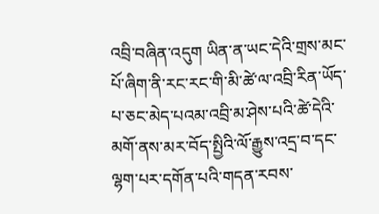འབྲི་བཞིན་འདུག ཡིན་ན་ཡང་དེའི་གྲས་མང་པོ་ཞིག་ནི་རང་རང་གི་མི་ཚེ་ལ་འབྲི་རིན་ཡོད་པ་ཅང་མེད་པའམ་འབྲི་མ་ཤེས་པའི་ཚེ་དེའི་མགོ་ནས་མར་བོད་སྤྱིའི་ལོ་རྒྱུས་འདྲ་བ་དང་ལྷག་པར་དགོན་པའི་གདན་རབས་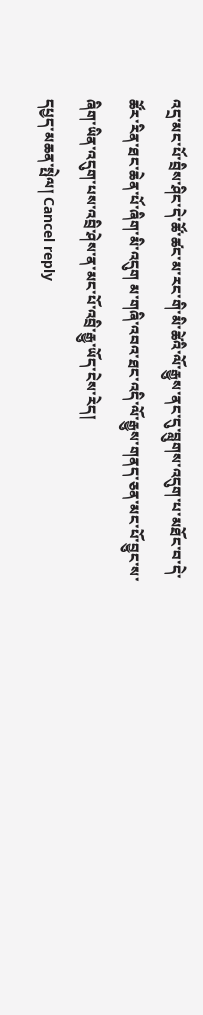འདྲ་མང་པོ་བྲིས་ཤིང་དེ་ཚོ་ཚང་མ་རང་གི་མི་ཚེའི་ལོ་རྒྱུས་ནང་དུ་བླུགས་འདུག་པ་མཐོང་བ་དེ་ཚོར་རིན་ཐང་ཆེན་པོ་ཞིག་མི་འདུག མ་གཞི་འབའ་ཐང་འདི་ལོ་རྒྱུས་གནད་ཅན་མང་པོ་བྱུང་ས་ཞིག་ཡིན་འདུག་པས་འབྲི་ཤེས་ན་མང་པོ་འབྲི་རྒྱུ་ཡོད་ངེས་རེད།
དཔྱད་མཆན་སྤེལ། Cancel reply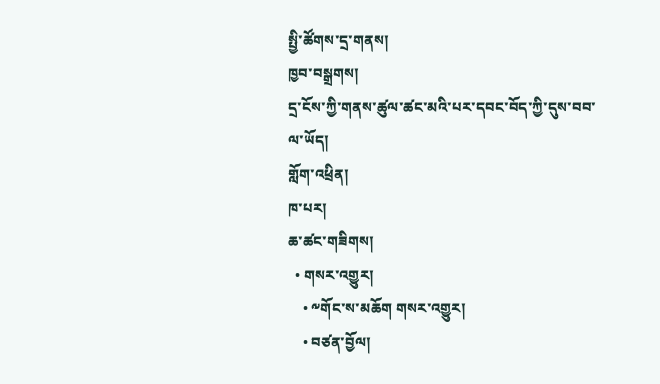སྤྱི་ཚོགས་དྲ་གནས།
ཁྱབ་བསྒྲགས།
དྲ་ངོས་ཀྱི་གནས་ཚུལ་ཚང་མའི་པར་དབང་བོད་ཀྱི་དུས་བབ་ལ་ཡོད།
གློག་འཕྲིན།
ཁ་པར།
ཆ་ཚང་གཟིགས།
  • གསར་འགྱུར།
    • ༸གོང་ས་མཆོག གསར་འགྱུར།
    • བཙན་བྱོལ།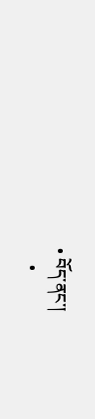• བོད་ནང་།
    •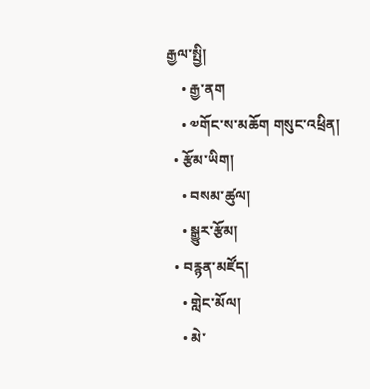རྒྱལ་སྤྱི།
    • རྒྱ་ནག
    • ༧གོང་ས་མཆོག གསུང་འཕྲིན།
  • རྩོམ་ཡིག།
    • བསམ་ཚུལ།
    • སྒྱུར་རྩོམ།
  • བརྙན་མཛོད།
    • གླེང་མོལ།
    • མེ་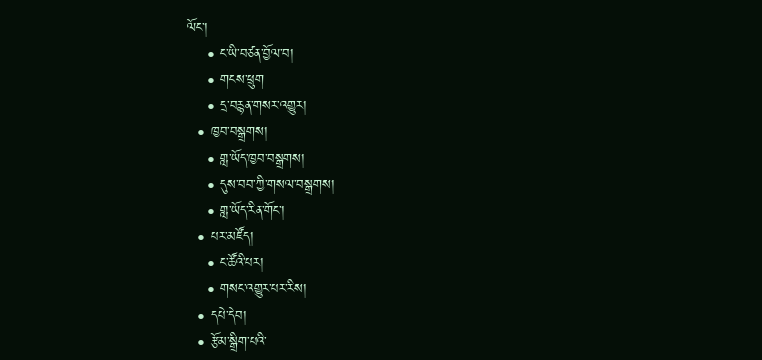ལོང་།
    • ང་ཡི་བཙན་བྱོལ་བ།
    • གངས་ཕྲུག
    • དྲ་བརྙན་གསར་འགྱུར།
  • ཁྱབ་བསྒྲགས།
    • གླ་ཡོད་ཁྱབ་བསྒྲགས།
    • དུས་བབ་ཀྱི་གསལ་བསྒྲགས།
    • གླ་ཡོད་རིན་གོང་།
  • པར་མཛོད།
    • ང་ཚོའི་པར།
    • གསང་འགྱུར་པར་རིས།
  • དཔེ་དེབ།
  • རྩོམ་སྒྲིག་པའི་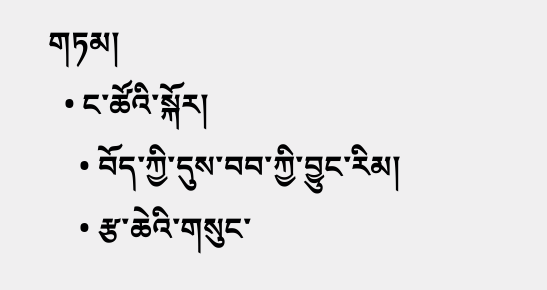གཏམ།
  • ང་ཚོའི་སྐོར།
    • བོད་ཀྱི་དུས་བབ་ཀྱི་བྱུང་རིམ།
    • རྩ་ཆེའི་གསུང་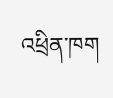འཕྲིན་ཁག